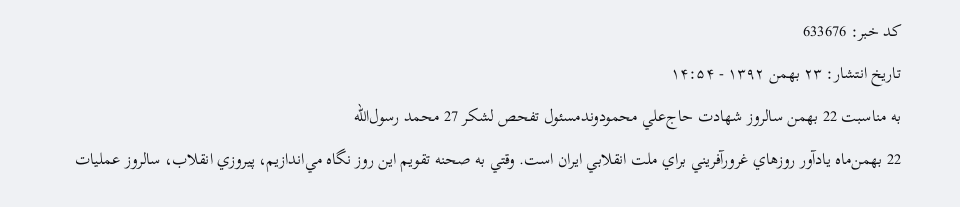کد خبر: 633676
تاریخ انتشار: ۲۳ بهمن ۱۳۹۲ - ۱۴:۵۴
به مناسبت 22 بهمن سالروز شهادت حاج‌علي محمودوندمسئول تفحص لشكر 27 محمد رسول‌الله
22 بهمن‌ماه يادآور روزهاي غرورآفريني براي ملت انقلابي ايران است. وقتي به صحنه تقويم اين روز نگاه مي‌اندازيم، پيروزي انقلاب، سالروز عمليات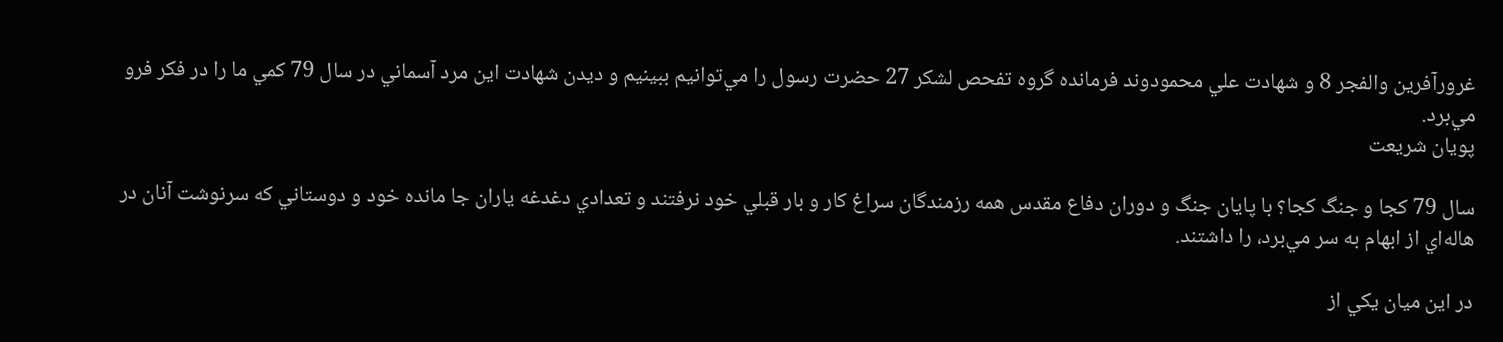غرورآفرين والفجر 8 و شهادت علي محمودوند فرمانده گروه تفحص لشكر 27 حضرت رسول را مي‌توانيم ببينيم و ديدن شهادت اين مرد آسماني در سال 79 كمي ما را در فكر فرو مي‌برد.
پويان شريعت

سال 79 كجا و جنگ كجا؟ با پايان جنگ و دوران دفاع مقدس همه رزمندگان سراغ كار و بار قبلي خود نرفتند و تعدادي دغدغه ياران جا مانده خود و دوستاني كه سرنوشت آنان در هاله‌اي از ابهام به سر مي‌برد، را داشتند.

در اين ميان يكي از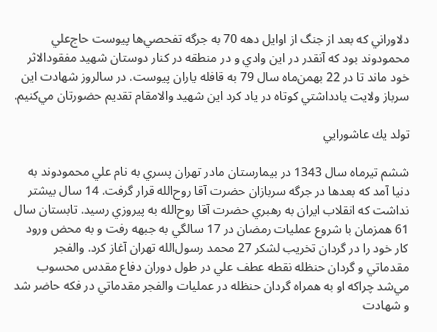دلاوراني كه بعد از جنگ از اوايل دهه 70 به جرگه تفحصي‌ها پيوست حاج‌علي محمودوند بود كه آنقدر در اين وادي و در منطقه در كنار دوستان شهيد مفقودالاثر خود ماند تا در 22 بهمن‌ماه سال 79 به قافله ياران پيوست. در سالروز شهادت اين سرباز ولايت يادداشتي كوتاه در ياد كرد اين شهيد والامقام تقديم حضورتان مي‌كنيم.

تولد يك عاشورايي

ششم تيرماه سال 1343 در بيمارستان مادر تهران پسري به نام علي محمودوند به دنيا آمد كه بعدها در جرگه سربازان حضرت آقا روح‌الله قرار گرفت. 14 سال بيشتر نداشت كه انقلاب ايران به رهبري حضرت آقا روح‌الله به پيروزي رسيد. تابستان سال 61 همزمان با شروع عمليات رمضان در 17 سالگي به جبهه رفت و به محض ورود كار خود را در گردان تخريب لشكر 27 محمد رسول‌الله تهران آغاز كرد. والفجر مقدماتي و گردان حنظله نقطه عطف علي در طول دوران دفاع مقدس محسوب مي‌شد چراكه او به همراه گردان حنظله در عمليات والفجر مقدماتي در فكه حاضر شد و شهادت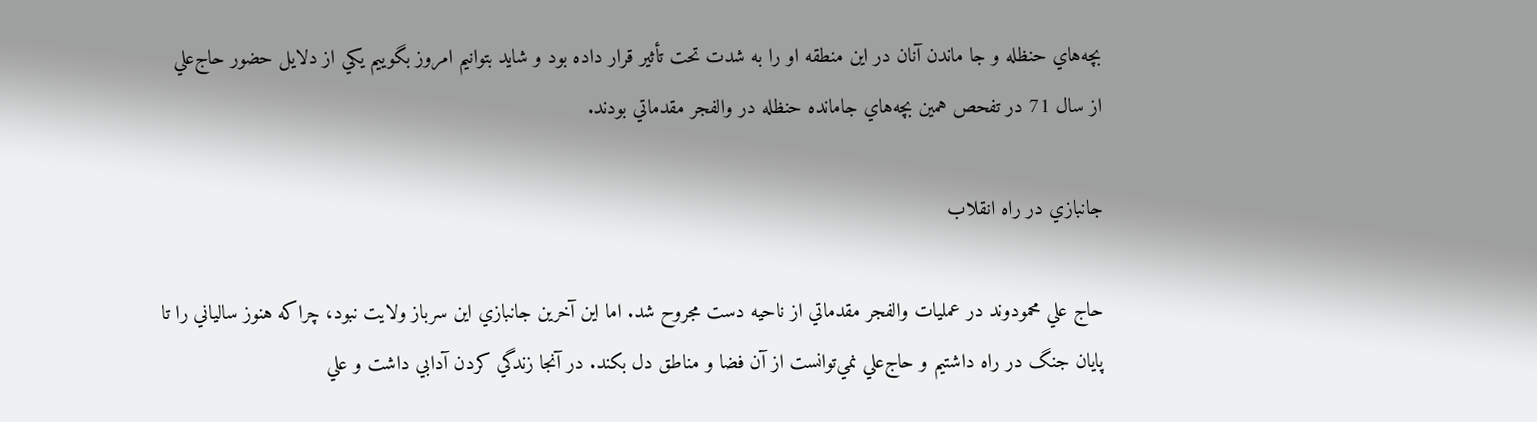بچه‌‌هاي حنظله و جا ماندن آنان در اين منطقه او را به شدت تحت تأثير قرار داده بود و شايد بتوانيم امروز بگوييم يكي از دلايل حضور حاج‌علي از سال 71 در تفحص همين بچه‌‌هاي جامانده حنظله در والفجر مقدماتي بودند.

جانبازي در راه انقلاب

حاج علي محمودوند در عمليات والفجر مقدماتي از ناحيه دست مجروح شد. اما اين آخرين جانبازي اين سرباز ولايت نبود، چراكه هنوز سالياني را تا پايان جنگ در راه داشتيم و حاج‌علي نمي‌توانست از آن فضا و مناطق دل بكند. در آنجا زندگي كردن آدابي داشت و علي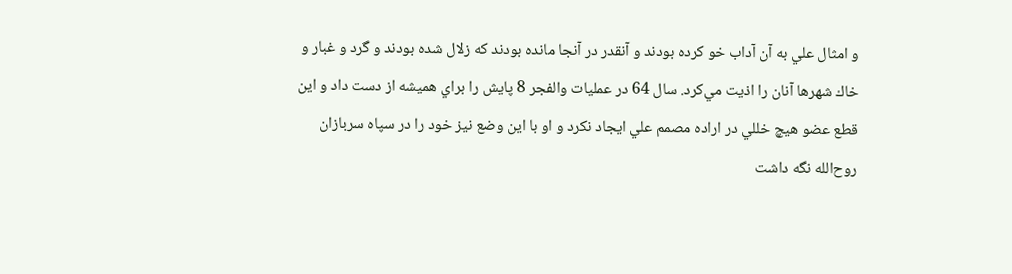و امثال علي به آن آداب خو كرده بودند و آنقدر در آنجا مانده بودند كه زلال شده بودند و گرد و غبار و خاك شهرها آنان را اذيت مي‌كرد. سال 64 در عمليات والفجر 8 پايش را براي هميشه از دست داد و اين قطع عضو هيچ خللي در اراده مصمم علي ايجاد نكرد و او با اين وضع نيز خود را در سپاه سربازان روح‌الله نگه داشت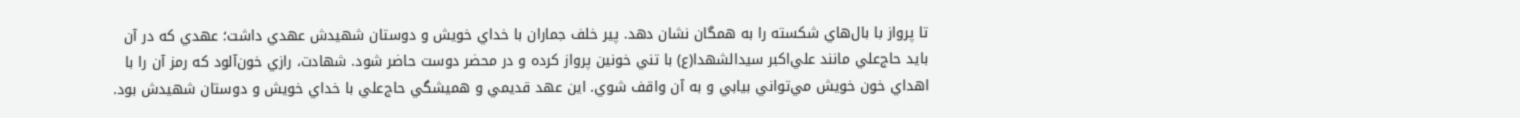تا پرواز با بال‌‌‌هاي شكسته را به همگان نشان دهد. پير خلف جماران با خداي خويش و دوستان شهيدش عهدي داشت؛ عهدي كه در آن بايد حاج‌علي مانند علي‌اكبر سيد‌الشهدا(ع) با تني خونين پرواز كرده و در محضر دوست حاضر شود. شهادت، رازي خون‌آلود كه رمز آن را با اهداي خون خويش مي‌تواني بيابي و به آن واقف شوي. اين عهد قديمي و هميشگي حاج‌علي با خداي خويش و دوستان شهيدش بود.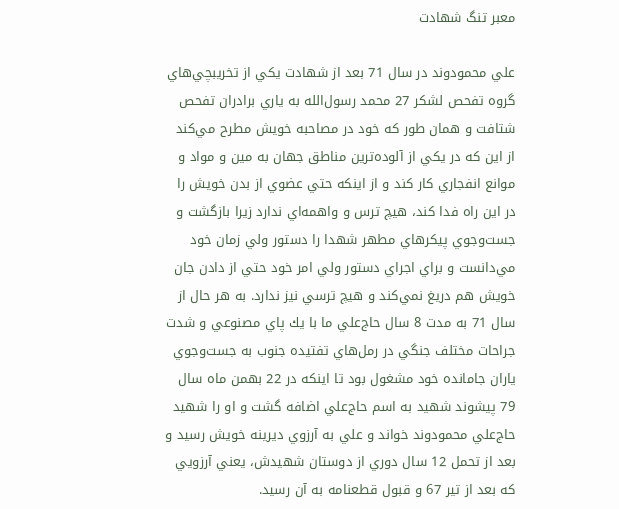معبر تنگ شهادت

علي محمودوند در سال 71 بعد از شهادت يكي از تخريبچي‌هاي گروه تفحص لشكر 27 محمد رسول‌الله به ياري برادران تفحص شتافت و همان طور كه خود در مصاحبه خويش مطرح مي‌كند از اين كه در يكي از آلوده‌ترين مناطق جهان به مين و مواد و موانع انفجاري كار كند و از اينكه حتي عضوي از بدن خويش را در اين راه فدا كند، هيچ ترس و واهمه‌اي ندارد زيرا بازگشت و جست‌وجوي پيكرهاي مطهر شهدا را دستور ولي زمان خود مي‌دانست و براي اجراي دستور ولي امر خود حتي از دادن جان خويش هم دريغ نمي‌كند و هيچ ترسي نيز ندارد. به هر حال از سال 71 به مدت 8 سال حاج‌علي ما با يك پاي مصنوعي و شدت جراحات مختلف جنگي در رمل‌‌هاي تفتيده جنوب به جست‌وجوي ياران جامانده خود مشغول بود تا اينكه در 22 بهمن ماه سال 79 پيشوند شهيد به اسم حاج‌علي اضافه گشت و او را شهيد حاج‌علي محمودوند خواند و علي به آرزوي ديرينه خويش رسيد و بعد از تحمل 12 سال دوري از دوستان شهيدش، يعني آرزويي كه بعد از تير 67 و قبول قطعنامه به آن رسيد.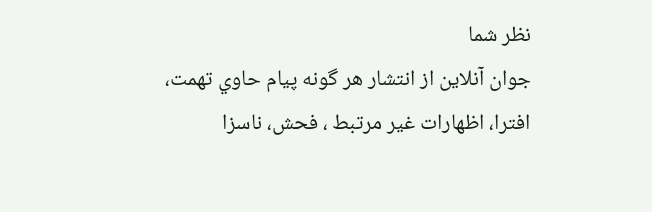نظر شما
جوان آنلاين از انتشار هر گونه پيام حاوي تهمت، افترا، اظهارات غير مرتبط ، فحش، ناسزا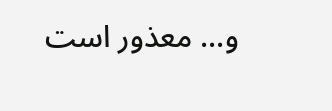و... معذور است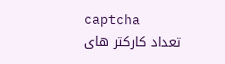captcha
تعداد کارکتر های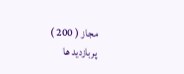مجاز ( 200 )
پربازدید ها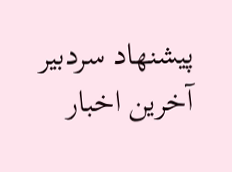پیشنهاد سردبیر
آخرین اخبار